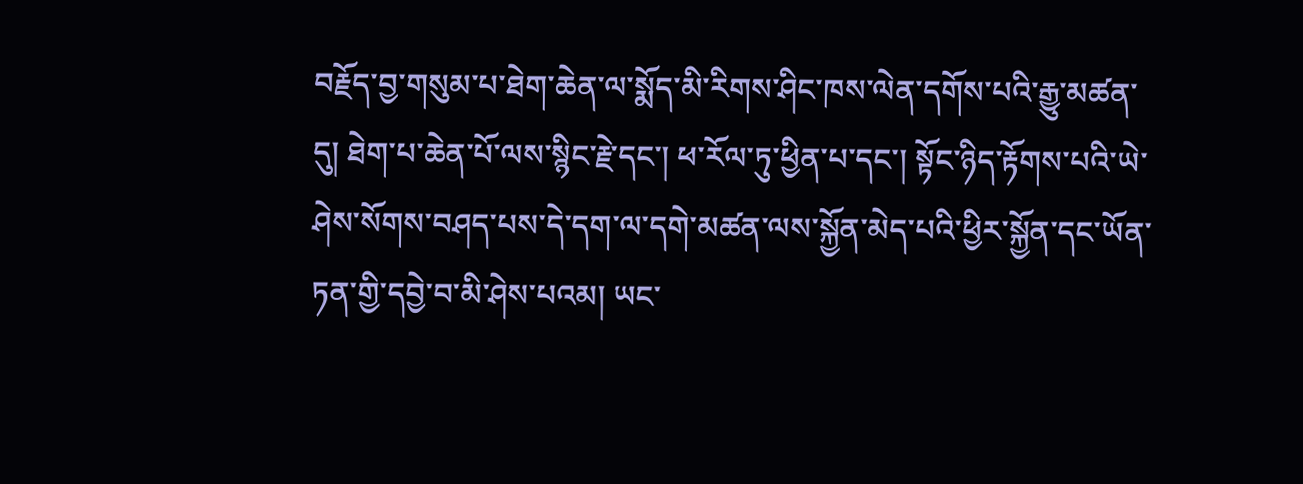བརྗོད་བྱ་གསུམ་པ་ཐེག་ཆེན་ལ་སྨོད་མི་རིགས་ཤིང་ཁས་ལེན་དགོས་པའི་རྒྱུ་མཚན་དུ། ཐེག་པ་ཆེན་པོ་ལས་སྙིང་རྗེ་དང་། ཕ་རོལ་ཏུ་ཕྱིན་པ་དང་། སྟོང་ཉིད་རྟོགས་པའི་ཡེ་ཤེས་སོགས་བཤད་པས་དེ་དག་ལ་དགེ་མཚན་ལས་སྐྱོན་མེད་པའི་ཕྱིར་སྐྱོན་དང་ཡོན་ཏན་གྱི་དབྱེ་བ་མི་ཤེས་པའམ། ཡང་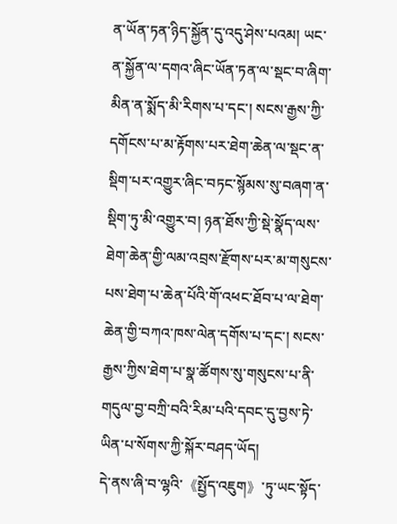ན་ཡོན་ཏན་ཉིད་སྐྱོན་དུ་འདུ་ཤེས་པའམ། ཡང་ན་སྐྱོན་ལ་དགའ་ཞིང་ཡོན་ཏན་ལ་སྡང་བ་ཞིག་མིན་ན་སྨོད་མི་རིགས་པ་དང་། སངས་རྒྱས་ཀྱི་དགོངས་པ་མ་རྟོགས་པར་ཐེག་ཆེན་ལ་སྡང་ན་སྡིག་པར་འགྱུར་ཞིང་བཏང་སྙོམས་སུ་བཞག་ན་སྡིག་ཏུ་མི་འགྱུར་བ། ཉན་ཐོས་ཀྱི་སྡེ་སྣོད་ལས་ཐེག་ཆེན་གྱི་ལམ་འབྲས་རྫོགས་པར་མ་གསུངས་པས་ཐེག་པ་ཆེན་པོའི་གོ་འཕང་ཐོབ་པ་ལ་ཐེག་ཆེན་གྱི་བཀའ་ཁས་ལེན་དགོས་པ་དང་། སངས་རྒྱས་ཀྱིས་ཐེག་པ་སྣ་ཚོགས་སུ་གསུངས་པ་ནི་གདུལ་བྱ་བཀྲི་བའི་རིམ་པའི་དབང་དུ་བྱས་ཏེ་ཡིན་པ་སོགས་ཀྱི་སྐོར་བཤད་ཡོད།
དེ་ནས་ཞི་བ་ལྷའི་《སྤྱོད་འཇུག》་ཏུ་ཡང་སྟོད་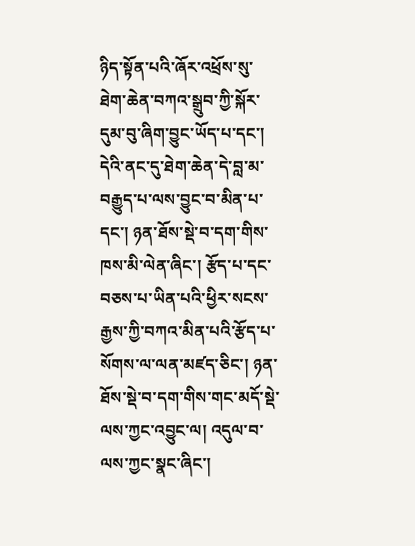ཉིད་སྟོན་པའི་ཞོར་འཕྲོས་སུ་ཐེག་ཆེན་བཀའ་སྒྲུབ་ཀྱི་སྐོར་དུམ་བུ་ཞིག་བྱུང་ཡོད་པ་དང་། དེའི་ནང་དུ་ཐེག་ཆེན་དེ་བླ་མ་བརྒྱུད་པ་ལས་བྱུང་བ་མིན་པ་དང་། ཉན་ཐོས་སྡེ་བ་དག་གིས་ཁས་མི་ལེན་ཞིང་། རྩོད་པ་དང་བཅས་པ་ཡིན་པའི་ཕྱིར་སངས་རྒྱས་ཀྱི་བཀའ་མིན་པའི་རྩོད་པ་སོགས་ལ་ལན་མཛད་ཅིང་། ཉན་ཐོས་སྡེ་བ་དག་གིས་གང་མདོ་སྡེ་ལས་ཀྱང་འབྱུང་ལ། འདུལ་བ་ལས་ཀྱང་སྣང་ཞིང་།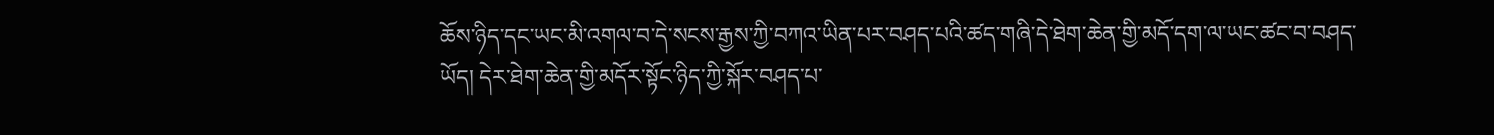ཆོས་ཉིད་དང་ཡང་མི་འགལ་བ་དེ་སངས་རྒྱས་ཀྱི་བཀའ་ཡིན་པར་བཤད་པའི་ཚད་གཞི་དེ་ཐེག་ཆེན་གྱི་མདོ་དག་ལ་ཡང་ཚང་བ་བཤད་ཡོད། དེར་ཐེག་ཆེན་གྱི་མདོར་སྟོང་ཉིད་ཀྱི་སྐོར་བཤད་པ་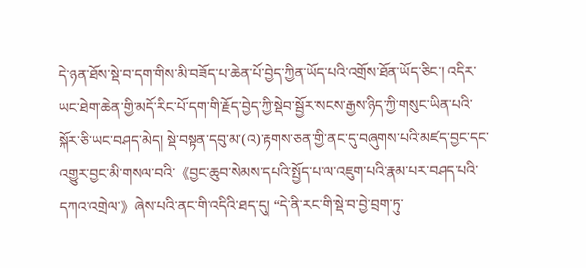དེ་ཉན་ཐོས་སྡེ་བ་དག་གིས་མི་བཟོད་པ་ཆེན་པོ་བྱེད་ཀྱིན་ཡོད་པའི་འགྲོས་ཐོན་ཡོད་ཅིང་། འདིར་ཡང་ཐེག་ཆེན་གྱི་མདོ་རིང་པོ་དག་གི་རྗོད་བྱེད་ཀྱི་སྡེབ་སྦྱོར་སངས་རྒྱས་ཉིད་ཀྱི་གསུང་ཡིན་པའི་སྐོར་ཅི་ཡང་བཤད་མེད། སྡེ་བསྟན་དབུ་མ་(འ)་རྟགས་ཅན་གྱི་ནང་དུ་བཞུགས་པའི་མཛད་བྱང་དང་འགྱུར་བྱང་མི་གསལ་བའི་《བྱང་ཆུབ་སེམས་དཔའི་སྤྱོད་པ་ལ་འཇུག་པའི་རྣམ་པར་བཤད་པའི་དཀའ་འགྲེལ་》ཞེས་པའི་ནང་གི་འདིའི་ཐད་དུ། “དེ་ནི་རང་གི་སྡེ་བ་བྱེ་བྲག་ཏུ་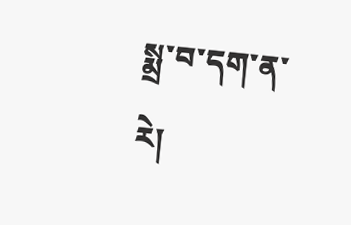སྨྲ་བ་དག་ན་རེ།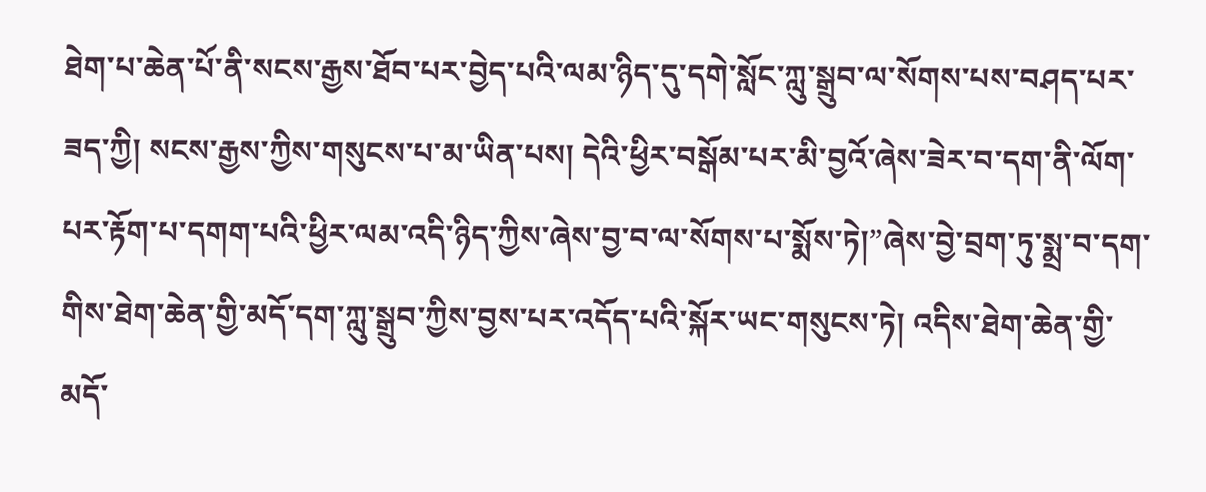ཐེག་པ་ཆེན་པོ་ནི་སངས་རྒྱས་ཐོབ་པར་བྱེད་པའི་ལམ་ཉིད་དུ་དགེ་སློང་ཀླུ་སྒྲུབ་ལ་སོགས་པས་བཤད་པར་ཟད་ཀྱི། སངས་རྒྱས་ཀྱིས་གསུངས་པ་མ་ཡིན་པས། དེའི་ཕྱིར་བསྒོམ་པར་མི་བྱའོ་ཞེས་ཟེར་བ་དག་ནི་ལོག་པར་རྟོག་པ་དགག་པའི་ཕྱིར་ལམ་འདི་ཉིད་ཀྱིས་ཞེས་བྱ་བ་ལ་སོགས་པ་སྨོས་ཏེ།”ཞེས་བྱེ་བྲག་ཏུ་སྨྲ་བ་དག་གིས་ཐེག་ཆེན་གྱི་མདོ་དག་ཀླུ་སྒྲུབ་ཀྱིས་བྱས་པར་འདོད་པའི་སྐོར་ཡང་གསུངས་ཏེ། འདིས་ཐེག་ཆེན་གྱི་མདོ་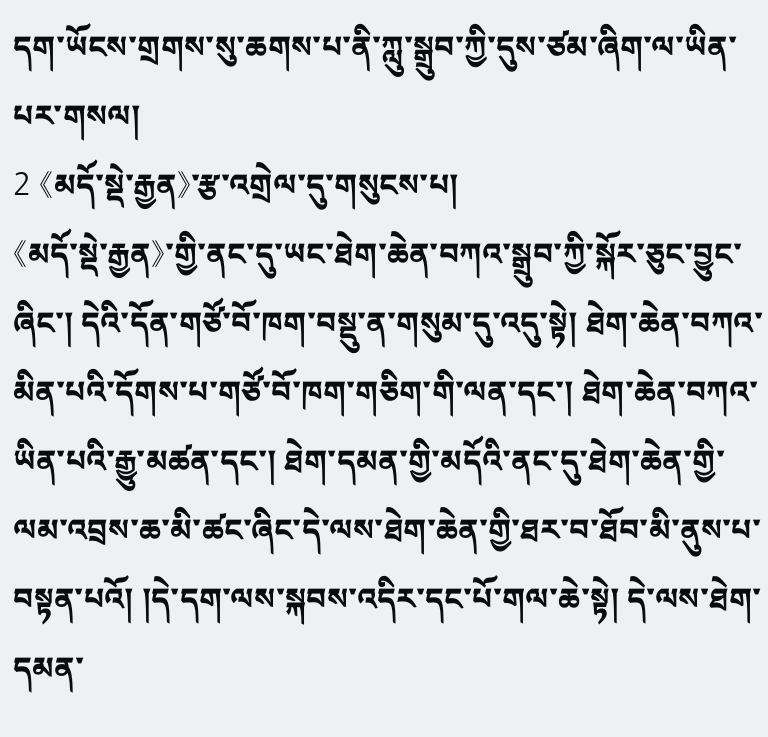དག་ཡོངས་གྲགས་སུ་ཆགས་པ་ནི་ཀླུ་སྒྲུབ་ཀྱི་དུས་ཙམ་ཞིག་ལ་ཡིན་པར་གསལ།
2 《མདོ་སྡེ་རྒྱན》་རྩ་འགྲེལ་དུ་གསུངས་པ།
《མདོ་སྡེ་རྒྱན》་གྱི་ནང་དུ་ཡང་ཐེག་ཆེན་བཀའ་སྒྲུབ་ཀྱི་སྐོར་ཅུང་བྱུང་ཞིང་། དེའི་དོན་གཙོ་བོ་ཁག་བསྡུ་ན་གསུམ་དུ་འདུ་སྟེ། ཐེག་ཆེན་བཀའ་མིན་པའི་དོགས་པ་གཙོ་བོ་ཁག་གཅིག་གི་ལན་དང་། ཐེག་ཆེན་བཀའ་ཡིན་པའི་རྒྱུ་མཚན་དང་། ཐེག་དམན་གྱི་མདོའི་ནང་དུ་ཐེག་ཆེན་གྱི་ལམ་འབྲས་ཆ་མི་ཚང་ཞིང་དེ་ལས་ཐེག་ཆེན་གྱི་ཐར་བ་ཐོབ་མི་ནུས་པ་བསྟན་པའོ། །དེ་དག་ལས་སྐབས་འདིར་དང་པོ་གལ་ཆེ་སྟེ། དེ་ལས་ཐེག་དམན་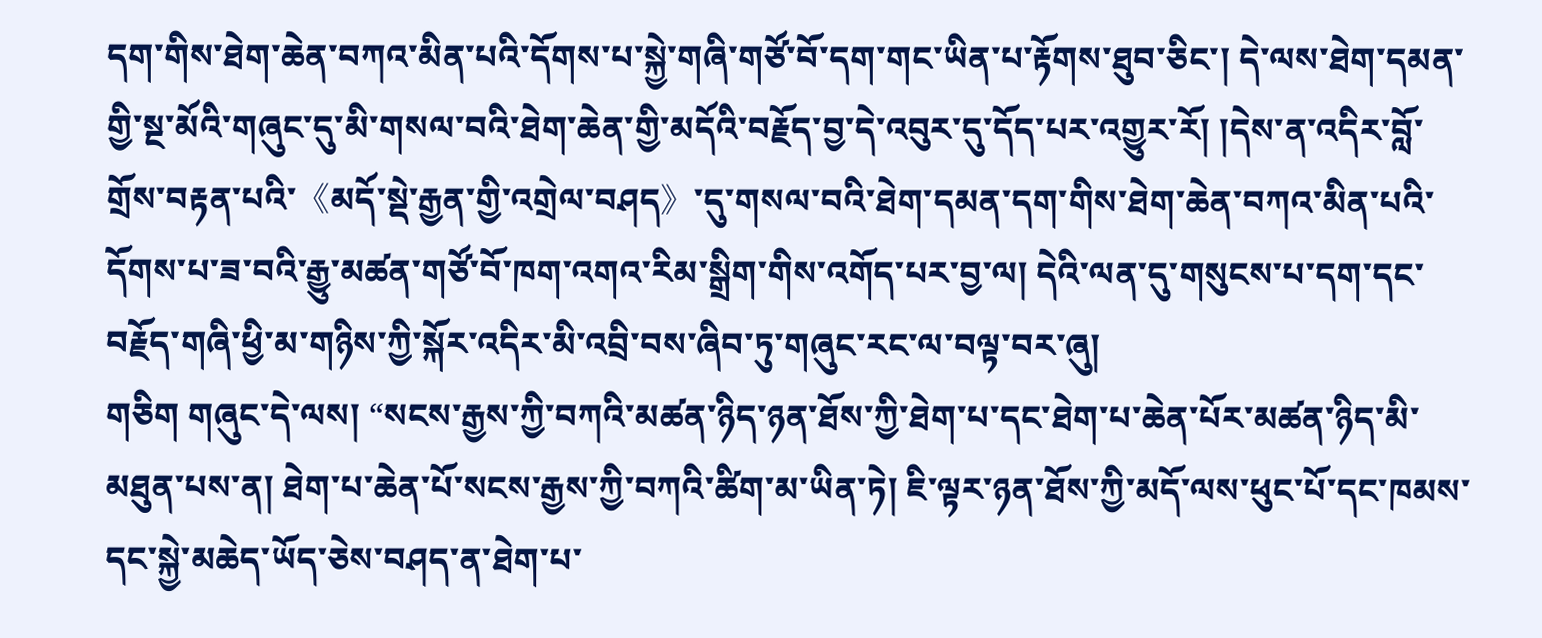དག་གིས་ཐེག་ཆེན་བཀའ་མིན་པའི་དོགས་པ་སྐྱེ་གཞི་གཙོ་བོ་དག་གང་ཡིན་པ་རྟོགས་ཐུབ་ཅིང་། དེ་ལས་ཐེག་དམན་གྱི་སྔ་མོའི་གཞུང་དུ་མི་གསལ་བའི་ཐེག་ཆེན་གྱི་མདོའི་བརྗོད་བྱ་དེ་འབུར་དུ་དོད་པར་འགྱུར་རོ། །དེས་ན་འདིར་བློ་གྲོས་བརྟན་པའི་《མདོ་སྡེ་རྒྱན་གྱི་འགྲེལ་བཤད》་དུ་གསལ་བའི་ཐེག་དམན་དག་གིས་ཐེག་ཆེན་བཀའ་མིན་པའི་དོགས་པ་ཟ་བའི་རྒྱུ་མཚན་གཙོ་བོ་ཁག་འགའ་རིམ་སྒྲིག་གིས་འགོད་པར་བྱ་ལ། དེའི་ལན་དུ་གསུངས་པ་དག་དང་བརྗོད་གཞི་ཕྱི་མ་གཉིས་ཀྱི་སྐོར་འདིར་མི་འབྲི་བས་ཞིབ་ཏུ་གཞུང་རང་ལ་བལྟ་བར་ཞུ།
གཅིག གཞུང་དེ་ལས། “སངས་རྒྱས་ཀྱི་བཀའི་མཚན་ཉིད་ཉན་ཐོས་ཀྱི་ཐེག་པ་དང་ཐེག་པ་ཆེན་པོར་མཚན་ཉིད་མི་མཐུན་པས་ན། ཐེག་པ་ཆེན་པོ་སངས་རྒྱས་ཀྱི་བཀའི་ཚིག་མ་ཡིན་ཏེ། ཇི་ལྟར་ཉན་ཐོས་ཀྱི་མདོ་ལས་ཕུང་པོ་དང་ཁམས་དང་སྐྱེ་མཆེད་ཡོད་ཅེས་བཤད་ན་ཐེག་པ་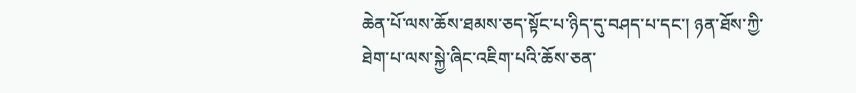ཆེན་པོ་ལས་ཆོས་ཐམས་ཅད་སྟོང་པ་ཉིད་དུ་བཤད་པ་དང་། ཉན་ཐོས་ཀྱི་ཐེག་པ་ལས་སྐྱེ་ཞིང་འཇིག་པའི་ཆོས་ཅན་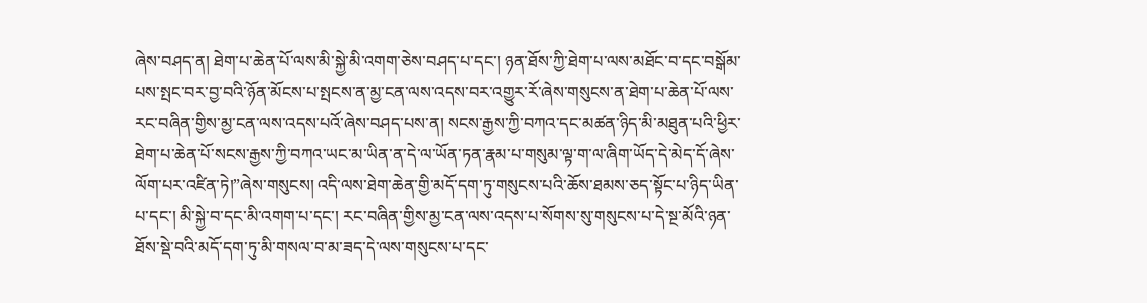ཞེས་བཤད་ན། ཐེག་པ་ཆེན་པོ་ལས་མི་སྐྱེ་མི་འགག་ཅེས་བཤད་པ་དང་། ཉན་ཐོས་ཀྱི་ཐེག་པ་ལས་མཐོང་བ་དང་བསྒོམ་པས་སྤང་བར་བྱ་བའི་ཉོན་མོངས་པ་སྤངས་ན་མྱ་ངན་ལས་འདས་བར་འགྱུར་རོ་ཞེས་གསུངས་ན་ཐེག་པ་ཆེན་པོ་ལས་རང་བཞིན་གྱིས་མྱ་ངན་ལས་འདས་པའོ་ཞེས་བཤད་པས་ན། སངས་རྒྱས་ཀྱི་བཀའ་དང་མཚན་ཉིད་མི་མཐུན་པའི་ཕྱིར་ཐེག་པ་ཆེན་པོ་སངས་རྒྱས་ཀྱི་བཀའ་ཡང་མ་ཡིན་ན་དེ་ལ་ཡོན་ཏན་རྣམ་པ་གསུམ་ལྟ་ག་ལ་ཞིག་ཡོད་དེ་མེད་དོ་ཞེས་ལོག་པར་འཛིན་ཏེ།”ཞེས་གསུངས། འདི་ལས་ཐེག་ཆེན་གྱི་མདོ་དག་ཏུ་གསུངས་པའི་ཆོས་ཐམས་ཅད་སྟོང་པ་ཉིད་ཡིན་པ་དང་། མི་སྐྱེ་བ་དང་མི་འགག་པ་དང་། རང་བཞིན་གྱིས་མྱ་ངན་ལས་འདས་པ་སོགས་སུ་གསུངས་པ་དེ་སྔ་མོའི་ཉན་ཐོས་སྡེ་བའི་མདོ་དག་ཏུ་མི་གསལ་བ་མ་ཟད་དེ་ལས་གསུངས་པ་དང་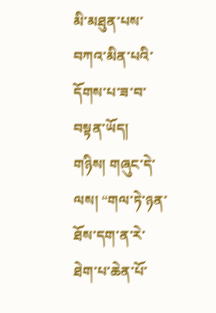མི་མཐུན་པས་བཀའ་མིན་པའི་དོགས་པ་ཟ་བ་བསྟན་ཡོད།
གཉིས། གཞུང་དེ་ལས། “གལ་ཏེ་ཉན་ཐོས་དག་ན་རེ་ཐེག་པ་ཆེན་པོ་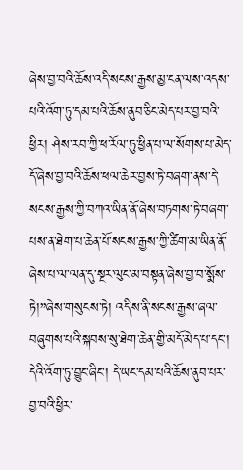ཞེས་བྱ་བའི་ཆོས་འདི་སངས་རྒྱས་མྱ་ངན་ལས་འདས་པའི་འོག་ཏུ་དམ་པའི་ཆོས་ནུབ་ཅིང་མེད་པར་བྱ་བའི་ཕྱིར། ཤེས་རབ་ཀྱི་ཕ་རོལ་ཏུ་ཕྱིན་པ་ལ་སོགས་པ་མེད་དོ་ཞེས་བྱ་བའི་ཆོས་ཕལ་ཆེར་བྱས་ཏེ་བཞག་ནས་དེ་སངས་རྒྱས་ཀྱི་བཀའ་ཡིན་ནོ་ཞེས་བཏགས་ཏེ་བཞག་པས་ན་ཐེག་པ་ཆེན་པོ་སངས་རྒྱས་ཀྱི་ཚིག་མ་ཡིན་ནོ་ཞེས་པ་ལ་ལན་དུ་སྔར་ལུང་མ་བསྟན་ཞེས་བྱ་བ་སྨོས་ཏེ།”ཞེས་གསུངས་ཏེ། འདིས་ནི་སངས་རྒྱས་ཞལ་བཞུགས་པའི་སྐབས་སུ་ཐེག་ཆེན་གྱི་མདོ་མེད་པ་དང་། དེའི་འོག་ཏུ་བྱུང་ཞིང་། དེ་ཡང་དམ་པའི་ཆོས་ནུབ་པར་བྱ་བའི་ཕྱིར་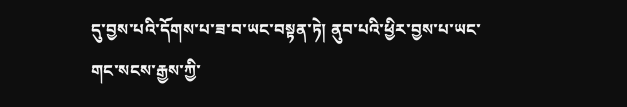དུ་བྱས་པའི་དོགས་པ་ཟ་བ་ཡང་བསྟན་ཏེ། ནུབ་པའི་ཕྱིར་བྱས་པ་ཡང་གང་སངས་རྒྱས་ཀྱི་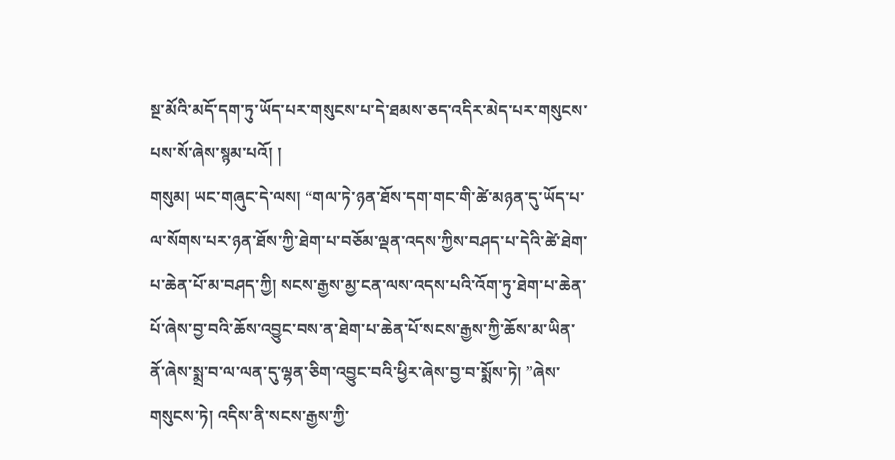སྔ་མོའི་མདོ་དག་ཏུ་ཡོད་པར་གསུངས་པ་དེ་ཐམས་ཅད་འདིར་མེད་པར་གསུངས་པས་སོ་ཞེས་སྙམ་པའོ། །
གསུམ། ཡང་གཞུང་དེ་ལས། “གལ་ཏེ་ཉན་ཐོས་དག་གང་གི་ཚེ་མཉན་དུ་ཡོད་པ་ལ་སོགས་པར་ཉན་ཐོས་ཀྱི་ཐེག་པ་བཅོམ་ལྡན་འདས་ཀྱིས་བཤད་པ་དེའི་ཚེ་ཐེག་པ་ཆེན་པོ་མ་བཤད་ཀྱི། སངས་རྒྱས་མྱ་ངན་ལས་འདས་པའི་འོག་ཏུ་ཐེག་པ་ཆེན་པོ་ཞེས་བྱ་བའི་ཆོས་འབྱུང་བས་ན་ཐེག་པ་ཆེན་པོ་སངས་རྒྱས་ཀྱི་ཆོས་མ་ཡིན་ནོ་ཞེས་སྨྲ་བ་ལ་ལན་དུ་ལྷན་ཅིག་འབྱུང་བའི་ཕྱིར་ཞེས་བྱ་བ་སྨོས་ཏེ། ”ཞེས་གསུངས་ཏེ། འདིས་ནི་སངས་རྒྱས་ཀྱི་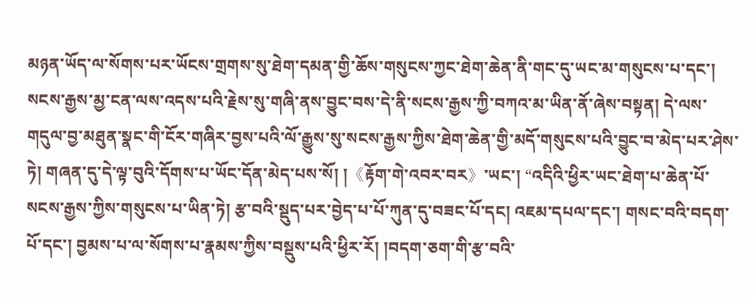མཉན་ཡོད་ལ་སོགས་པར་ཡོངས་གྲགས་སུ་ཐེག་དམན་གྱི་ཆོས་གསུངས་ཀྱང་ཐེག་ཆེན་ནི་གང་དུ་ཡང་མ་གསུངས་པ་དང་། སངས་རྒྱས་མྱ་ངན་ལས་འདས་པའི་རྗེས་སུ་གཞི་ནས་བྱུང་བས་དེ་ནི་སངས་རྒྱས་ཀྱི་བཀའ་མ་ཡིན་ནོ་ཞེས་བསྟན། དེ་ལས་གདུལ་བྱ་མཐུན་སྣང་གི་ངོར་གཞིར་བྱས་པའི་ལོ་རྒྱུས་སུ་སངས་རྒྱས་ཀྱིས་ཐེག་ཆེན་གྱི་མདོ་གསུངས་པའི་བྱུང་བ་མེད་པར་ཤེས་ཏེ། གཞན་དུ་དེ་ལྟ་བུའི་དོགས་པ་ཡོང་དོན་མེད་པས་སོ། །《རྟོག་གེ་འབར་བར》་ཡང་། “འདིའི་ཕྱིར་ཡང་ཐེག་པ་ཆེན་པོ་སངས་རྒྱས་ཀྱིས་གསུངས་པ་ཡིན་ཏེ། རྩ་བའི་སྡུད་པར་བྱེད་པ་པོ་ཀུན་དུ་བཟང་པོ་དང། འཇམ་དཔལ་དང་། གསང་བའི་བདག་པོ་དང་། བྱམས་པ་ལ་སོགས་པ་རྣམས་ཀྱིས་བསྡུས་པའི་ཕྱིར་རོ། །བདག་ཅག་གི་རྩ་བའི་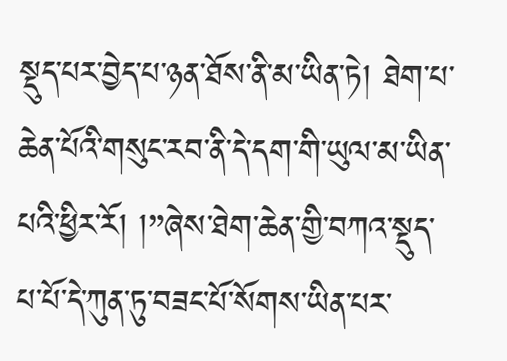སྡུད་པར་བྱེད་པ་ཉན་ཐོས་ནི་མ་ཡིན་ཏེ། ཐེག་པ་ཆེན་པོའི་གསུང་རབ་ནི་དེ་དག་གི་ཡུལ་མ་ཡིན་པའི་ཕྱིར་རོ། །”ཞེས་ཐེག་ཆེན་གྱི་བཀའ་སྡུད་པ་པོ་དེ་ཀུན་ཏུ་བཟང་པོ་སོགས་ཡིན་པར་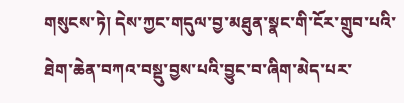གསུངས་ཏེ། དེས་ཀྱང་གདུལ་བྱ་མཐུན་སྣང་གི་ངོར་གྲུབ་པའི་ཐེག་ཆེན་བཀའ་བསྡུ་བྱས་པའི་བྱུང་བ་ཞིག་མེད་པར་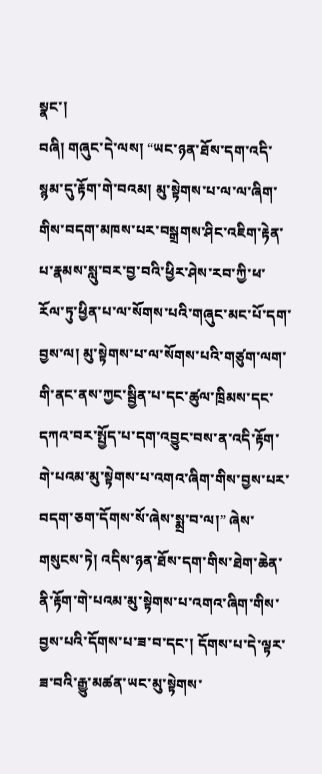སྣང་།
བཞི། གཞུང་དེ་ལས། “ཡང་ཉན་ཐོས་དག་འདི་སྙམ་དུ་རྟོག་གེ་བའམ། མུ་སྟེགས་པ་ལ་ལ་ཞིག་གིས་བདག་མཁས་པར་བསྒྲགས་ཤིང་འཇིག་རྟེན་པ་རྣམས་སླུ་བར་བྱ་བའི་ཕྱིར་ཤེས་རབ་ཀྱི་ཕ་རོལ་ཏུ་ཕྱིན་པ་ལ་སོགས་པའི་གཞུང་མང་པོ་དག་བྱས་ལ། མུ་སྟེགས་པ་ལ་སོགས་པའི་གཙུག་ལག་གི་ནང་ནས་ཀྱང་སྦྱིན་པ་དང་ཚུལ་ཁྲིམས་དང་དཀའ་བར་སྤྱོད་པ་དག་འབྱུང་བས་ན་འདི་རྟོག་གེ་པའམ་མུ་སྟེགས་པ་འགའ་ཞིག་གིས་བྱས་པར་བདག་ཅག་དོགས་སོ་ཞེས་སྨྲ་བ་ལ།” ཞེས་གསུངས་ཏེ། འདིས་ཉན་ཐོས་དག་གིས་ཐེག་ཆེན་ནི་རྟོག་གེ་པའམ་མུ་སྟེགས་པ་འགའ་ཞིག་གིས་བྱས་པའི་དོགས་པ་ཟ་བ་དང་། དོགས་པ་དེ་ལྟར་ཟ་བའི་རྒྱུ་མཚན་ཡང་མུ་སྟེགས་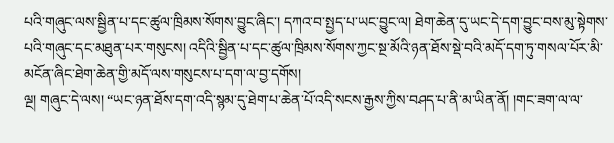པའི་གཞུང་ལས་སྦྱིན་པ་དང་ཚུལ་ཁྲིམས་སོགས་བྱུང་ཞིང་། དཀའ་བ་སྤྱད་པ་ཡང་བྱུང་ལ། ཐེག་ཆེན་དུ་ཡང་དེ་དག་བྱུང་བས་མུ་སྟེགས་པའི་གཞུང་དང་མཐུན་པར་གསུངས། འདིའི་སྦྱིན་པ་དང་ཚུལ་ཁྲིམས་སོགས་ཀྱང་སྔ་མོའི་ཉན་ཐོས་སྡེ་བའི་མདོ་དག་ཏུ་གསལ་པོར་མི་མངོན་ཞིང་ཐེག་ཆེན་གྱི་མདོ་ལས་གསུངས་པ་དག་ལ་བྱ་དགོས།
ལྔ། གཞུང་དེ་ལས། “ཡང་ཉན་ཐོས་དག་འདི་སྙམ་དུ་ཐེག་པ་ཆེན་པོ་འདི་སངས་རྒྱས་ཀྱིས་བཤད་པ་ནི་མ་ཡིན་ནོ། །གང་ཟག་ལ་ལ་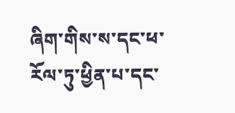ཞིག་གིས་ས་དང་ཕ་རོལ་ཏུ་ཕྱིན་པ་དང་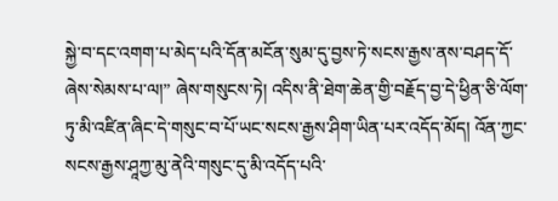སྐྱེ་བ་དང་འགག་པ་མེད་པའི་དོན་མངོན་སུམ་དུ་བྱས་ཏེ་སངས་རྒྱས་ནས་བཤད་དོ་ཞེས་སེམས་པ་ལ།” ཞེས་གསུངས་ཏེ། འདིས་ནི་ཐེག་ཆེན་གྱི་བརྗོད་བྱ་དེ་ཕྱིན་ཅི་ལོག་ཏུ་མི་འཛིན་ཞིང་དེ་གསུང་བ་པོ་ཡང་སངས་རྒྱས་ཤིག་ཡིན་པར་འདོད་མོད། འོན་ཀྱང་སངས་རྒྱས་ཤཱཀྱ་མུ་ནེའི་གསུང་དུ་མི་འདོད་པའི་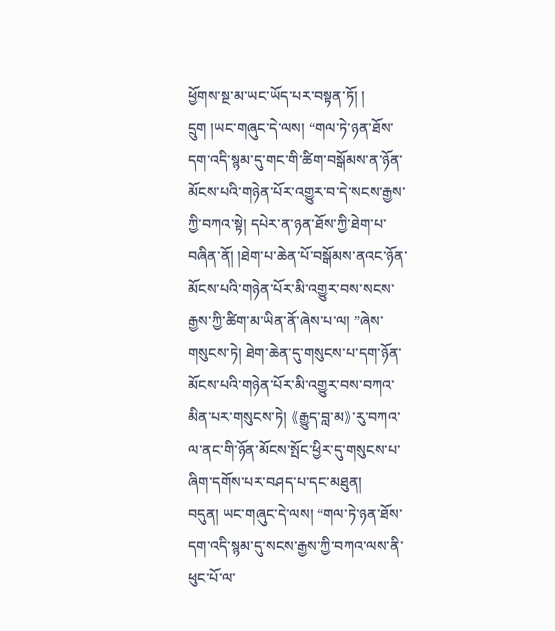ཕྱོགས་སྔ་མ་ཡང་ཡོད་པར་བསྟན་ཏོ། །
དྲུག །ཡང་གཞུང་དེ་ལས། “གལ་ཏེ་ཉན་ཐོས་དག་འདི་སྙམ་དུ་གང་གི་ཚིག་བསྒོམས་ན་ཉོན་མོངས་པའི་གཉེན་པོར་འགྱུར་བ་དེ་སངས་རྒྱས་ཀྱི་བཀའ་སྟེ། དཔེར་ན་ཉན་ཐོས་ཀྱི་ཐེག་པ་བཞིན་ནོ། །ཐེག་པ་ཆེན་པོ་བསྒོམས་ནའང་ཉོན་མོངས་པའི་གཉེན་པོར་མི་འགྱུར་བས་སངས་རྒྱས་ཀྱི་ཚིག་མ་ཡིན་ནོ་ཞེས་པ་ལ། ”ཞེས་གསུངས་ཏེ། ཐེག་ཆེན་དུ་གསུངས་པ་དག་ཉོན་མོངས་པའི་གཉེན་པོར་མི་འགྱུར་བས་བཀའ་མིན་པར་གསུངས་ཏེ། 《རྒྱུད་བླ་མ》་རུ་བཀའ་ལ་ནང་གི་ཉོན་མོངས་སྤོང་ཕྱིར་དུ་གསུངས་པ་ཞིག་དགོས་པར་བཤད་པ་དང་མཐུན།
བདུན། ཡང་གཞུང་དེ་ལས། “གལ་ཏེ་ཉན་ཐོས་དག་འདི་སྙམ་དུ་སངས་རྒྱས་ཀྱི་བཀའ་ལས་ནི་ཕུང་པོ་ལ་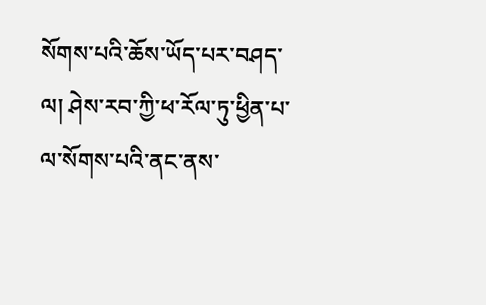སོགས་པའི་ཆོས་ཡོད་པར་བཤད་ལ། ཤེས་རབ་ཀྱི་ཕ་རོལ་ཏུ་ཕྱིན་པ་ལ་སོགས་པའི་ནང་ནས་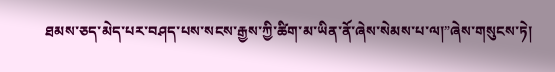ཐམས་ཅད་མེད་པར་བཤད་པས་སངས་རྒྱས་ཀྱི་ཚིག་མ་ཡིན་ནོ་ཞེས་སེམས་པ་ལ།”ཞེས་གསུངས་ཏེ།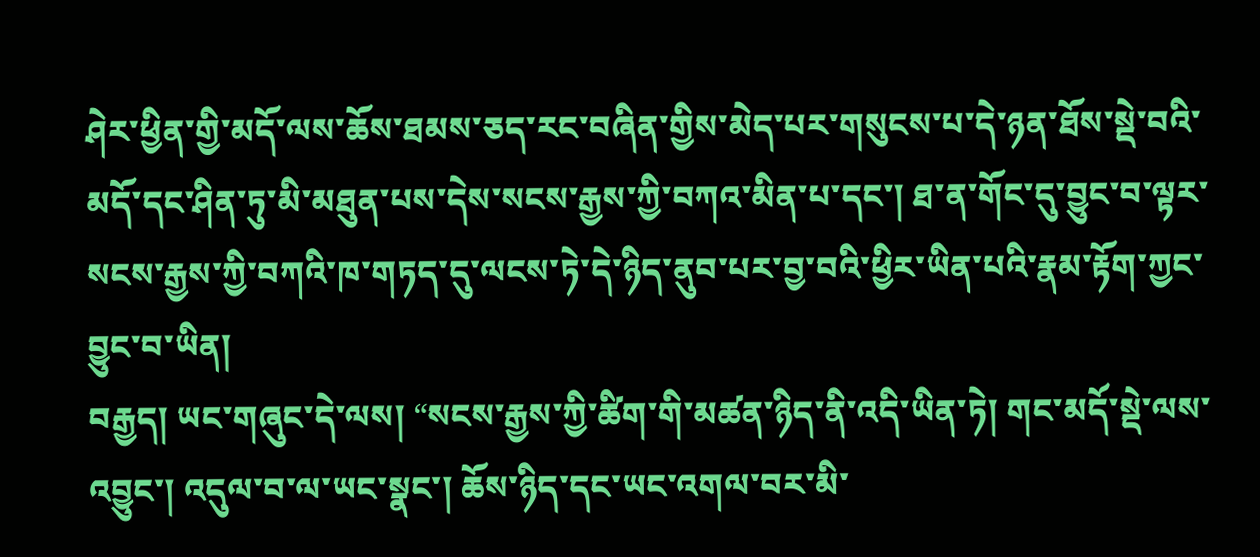ཤེར་ཕྱིན་གྱི་མདོ་ལས་ཆོས་ཐམས་ཅད་རང་བཞིན་གྱིས་མེད་པར་གསུངས་པ་དེ་ཉན་ཐོས་སྡེ་བའི་མདོ་དང་ཤིན་ཏུ་མི་མཐུན་པས་དེས་སངས་རྒྱས་ཀྱི་བཀའ་མིན་པ་དང་། ཐ་ན་གོང་དུ་བྱུང་བ་ལྟར་སངས་རྒྱས་ཀྱི་བཀའི་ཁ་གཏད་དུ་ལངས་ཏེ་དེ་ཉིད་ནུབ་པར་བྱ་བའི་ཕྱིར་ཡིན་པའི་རྣམ་རྟོག་ཀྱང་བྱུང་བ་ཡིན།
བརྒྱད། ཡང་གཞུང་དེ་ལས། “སངས་རྒྱས་ཀྱི་ཚིག་གི་མཚན་ཉིད་ནི་འདི་ཡིན་ཏེ། གང་མདོ་སྡེ་ལས་འབྱུང་། འདུལ་བ་ལ་ཡང་སྣང་། ཆོས་ཉིད་དང་ཡང་འགལ་བར་མི་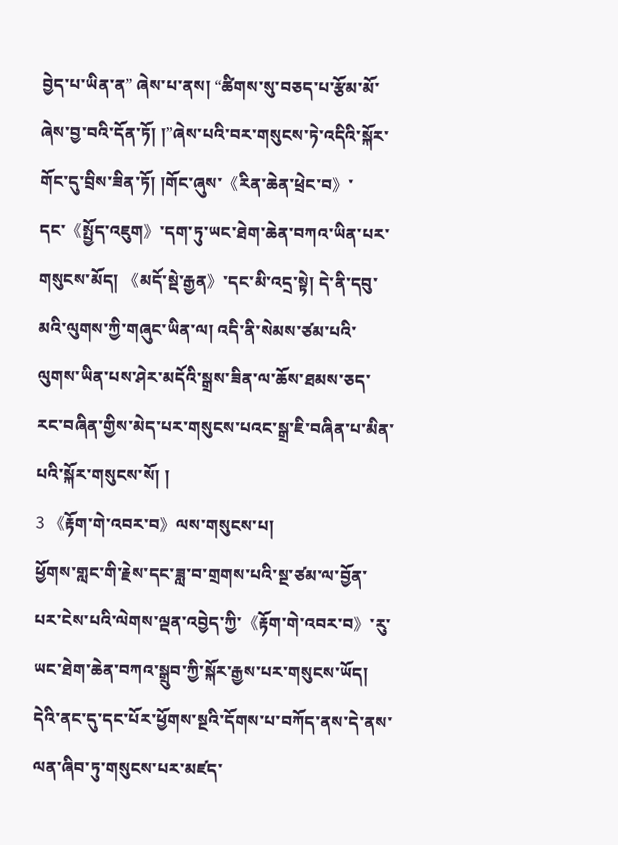བྱེད་པ་ཡིན་ན” ཞེས་པ་ནས། “ཚིགས་སུ་བཅད་པ་རྩོམ་མོ་ཞེས་བྱ་བའི་དོན་ཏོ། །”ཞེས་པའི་བར་གསུངས་ཏེ་འདིའི་སྐོར་གོང་དུ་བྲིས་ཟིན་ཏོ། །གོང་ཞུས་《རིན་ཆེན་ཕྲེང་བ》་དང་《སྤྱོད་འཇུག》་དག་ཏུ་ཡང་ཐེག་ཆེན་བཀའ་ཡིན་པར་གསུངས་མོད། 《མདོ་སྡེ་རྒྱན》་དང་མི་འདྲ་སྟེ། དེ་ནི་དབུ་མའི་ལུགས་ཀྱི་གཞུང་ཡིན་ལ། འདི་ནི་སེམས་ཙམ་པའི་ལུགས་ཡིན་པས་ཤེར་མདོའི་སྒྲས་ཟིན་ལ་ཆོས་ཐམས་ཅད་རང་བཞིན་གྱིས་མེད་པར་གསུངས་པའང་སྒྲ་ཇི་བཞིན་པ་མིན་པའི་སྐོར་གསུངས་སོ། །
3 《རྟོག་གེ་འབར་བ》ལས་གསུངས་པ།
ཕྱོགས་གླང་གི་རྗེས་དང་ཟླ་བ་གྲགས་པའི་སྔ་ཙམ་ལ་བྱོན་པར་ངེས་པའི་ལེགས་ལྡན་འབྱེད་ཀྱི་《རྟོག་གེ་འབར་བ》་རུ་ཡང་ཐེག་ཆེན་བཀའ་སྒྲུབ་ཀྱི་སྐོར་རྒྱས་པར་གསུངས་ཡོད། དེའི་ནང་དུ་དང་པོར་ཕྱོགས་སྔའི་དོགས་པ་བཀོད་ནས་དེ་ནས་ལན་ཞིབ་ཏུ་གསུངས་པར་མཛད་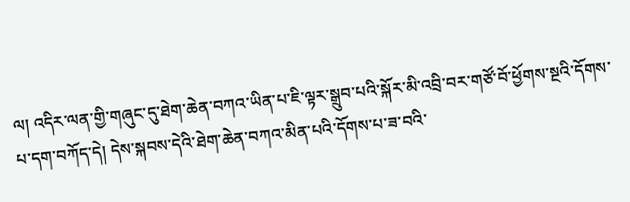ལ། འདིར་ལན་གྱི་གཞུང་དུ་ཐེག་ཆེན་བཀའ་ཡིན་པ་ཇི་ལྟར་སྒྲུབ་པའི་སྐོར་མི་འབྲི་བར་གཙོ་བོ་ཕྱོགས་སྔའི་དོགས་པ་དག་བཀོད་དེ། དེས་སྐབས་དེའི་ཐེག་ཆེན་བཀའ་མིན་པའི་དོགས་པ་ཟ་བའི་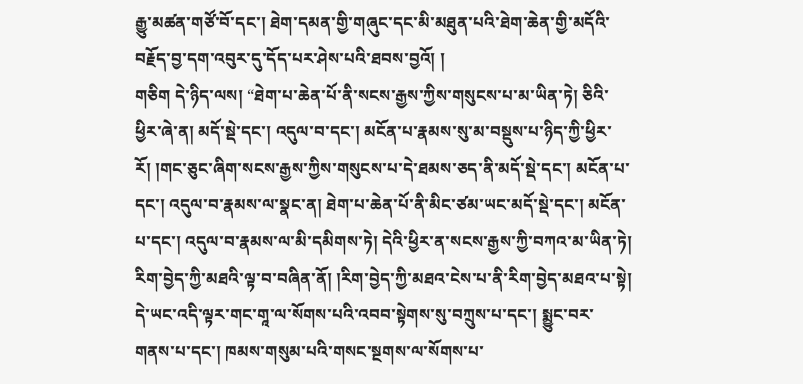རྒྱུ་མཚན་གཙོ་བོ་དང་། ཐེག་དམན་གྱི་གཞུང་དང་མི་མཐུན་པའི་ཐེག་ཆེན་གྱི་མདོའི་བརྗོད་བྱ་དག་འབུར་དུ་དོད་པར་ཤེས་པའི་ཐབས་བྱའོ། །
གཅིག དེ་ཉིད་ལས། “ཐེག་པ་ཆེན་པོ་ནི་སངས་རྒྱས་ཀྱིས་གསུངས་པ་མ་ཡིན་ཏེ། ཅིའི་ཕྱིར་ཞེ་ན། མདོ་སྡེ་དང་། འདུལ་བ་དང་། མངོན་པ་རྣམས་སུ་མ་བསྡུས་པ་ཉིད་ཀྱི་ཕྱིར་རོ། །གང་ཅུང་ཞིག་སངས་རྒྱས་ཀྱིས་གསུངས་པ་དེ་ཐམས་ཅད་ནི་མདོ་སྡེ་དང་། མངོན་པ་དང་། འདུལ་བ་རྣམས་ལ་སྣང་ན། ཐེག་པ་ཆེན་པོ་ནི་མིང་ཙམ་ཡང་མདོ་སྡེ་དང་། མངོན་པ་དང་། འདུལ་བ་རྣམས་ལ་མི་དམིགས་ཏེ། དེའི་ཕྱིར་ན་སངས་རྒྱས་ཀྱི་བཀའ་མ་ཡིན་ཏེ། རིག་བྱེད་ཀྱི་མཐའི་ལྟ་བ་བཞིན་ནོ། །རིག་བྱེད་ཀྱི་མཐའ་ངེས་པ་ནི་རིག་བྱེད་མཐའ་པ་སྟེ། དེ་ཡང་འདི་ལྟར་གང་གཱ་ལ་སོགས་པའི་འབབ་སྟེགས་སུ་བཀྲུས་པ་དང་། སྨྱུང་བར་གནས་པ་དང་། ཁམས་གསུམ་པའི་གསང་སྔགས་ལ་སོགས་པ་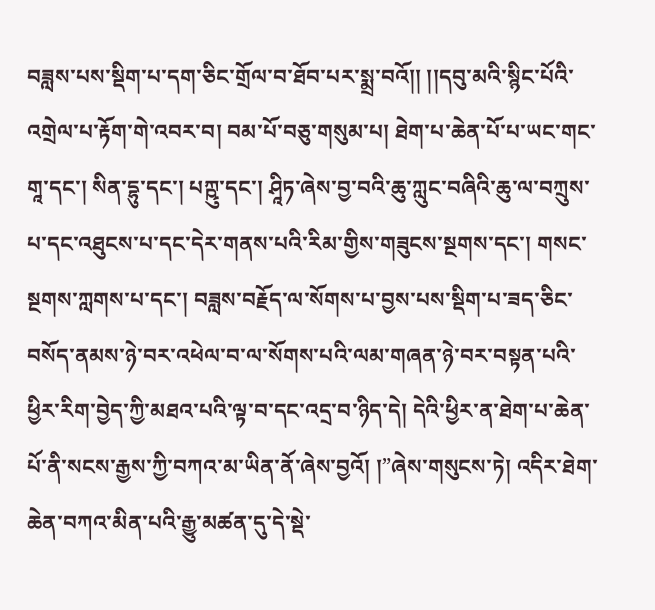བཟླས་པས་སྡིག་པ་དག་ཅིང་གྲོལ་བ་ཐོབ་པར་སྨྲ་བའོ།། །།དབུ་མའི་སྙིང་པོའི་འགྲེལ་པ་རྟོག་གེ་འབར་བ། བམ་པོ་བཅུ་གསུམ་པ། ཐེག་པ་ཆེན་པོ་པ་ཡང་གང་གཱ་དང་། སིན་དྷུ་དང་། པཀྵུ་དང་། ཤཱིཏ་ཞེས་བྱ་བའི་ཆུ་ཀླུང་བཞིའི་ཆུ་ལ་བཀྲུས་པ་དང་འཐུངས་པ་དང་དེར་གནས་པའི་རིམ་གྱིས་གཟུངས་སྔགས་དང་། གསང་སྔགས་ཀླགས་པ་དང་། བཟླས་བརྗོད་ལ་སོགས་པ་བྱས་པས་སྡིག་པ་ཟད་ཅིང་བསོད་ནམས་ཉེ་བར་འཕེལ་བ་ལ་སོགས་པའི་ལམ་གཞན་ཉེ་བར་བསྟན་པའི་ཕྱིར་རིག་བྱེད་ཀྱི་མཐའ་པའི་ལྟ་བ་དང་འདྲ་བ་ཉིད་དེ། དེའི་ཕྱིར་ན་ཐེག་པ་ཆེན་པོ་ནི་སངས་རྒྱས་ཀྱི་བཀའ་མ་ཡིན་ནོ་ཞེས་བྱའོ། །”ཞེས་གསུངས་ཏེ། འདིར་ཐེག་ཆེན་བཀའ་མིན་པའི་རྒྱུ་མཚན་དུ་དེ་སྡེ་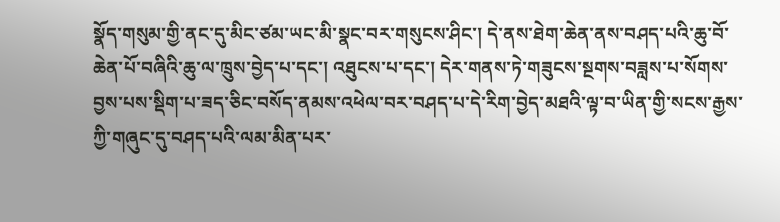སྣོད་གསུམ་གྱི་ནང་དུ་མིང་ཙམ་ཡང་མི་སྣང་བར་གསུངས་ཤིང་། དེ་ནས་ཐེག་ཆེན་ནས་བཤད་པའི་ཆུ་བོ་ཆེན་པོ་བཞིའི་ཆུ་ལ་ཁྲུས་བྱེད་པ་དང་། འཐུངས་པ་དང་། དེར་གནས་ཏེ་གཟུངས་སྔགས་བཟླས་པ་སོགས་བྱས་པས་སྡིག་པ་ཟད་ཅིང་བསོད་ནམས་འཕེལ་བར་བཤད་པ་དེ་རིག་བྱེད་མཐའི་ལྟ་བ་ཡིན་གྱི་སངས་རྒྱས་ཀྱི་གཞུང་དུ་བཤད་པའི་ལམ་མིན་པར་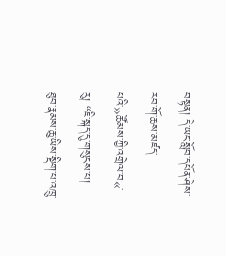བསྟན། དེ་ཡང་སློབ་དཔོན་ཤེས་རབ་གོ་ཆས་མཛད་པའི་»ཚོམས་ཀྱི་འགྲེལ་བ«་རུ། “ཇི་སྐད་དུ་གསུངས་པ། ཐུབ་རྣམས་ཆུ་ཡིས་སྡིག་པ་འཁྲུ་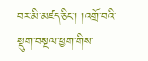བར་མི་མཛད་ཅིང་། །འགྲོ་བའི་སྡུག་བསྔལ་ཕྱག་གིས་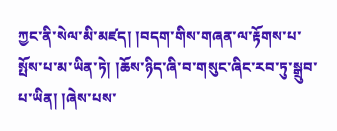ཀྱང་ནི་སེལ་མི་མཛད། །བདག་གིས་གཞན་ལ་རྟོགས་པ་སྤོས་པ་མ་ཡིན་ཏེ། །ཆོས་ཉིད་ཞི་བ་གསུང་ཞིང་རབ་ཏུ་སྒྲུབ་པ་ཡིན། །ཞེས་པས་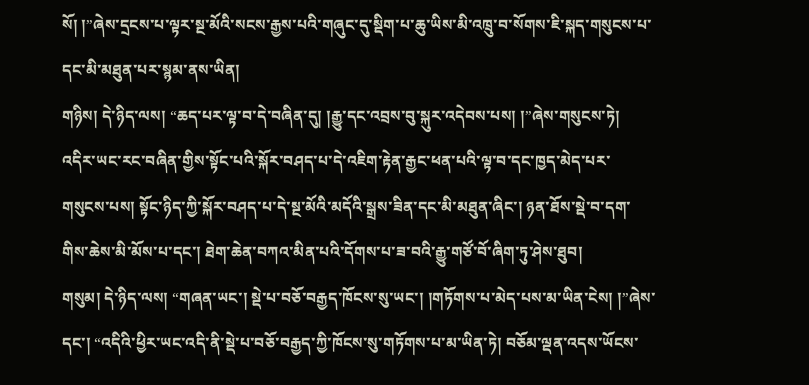སོ། །”ཞེས་དྲངས་པ་ལྟར་སྔ་མོའི་སངས་རྒྱས་པའི་གཞུང་དུ་སྡིག་པ་ཆུ་ཡིས་མི་འཁྲུ་བ་སོགས་ཇི་སྐད་གསུངས་པ་དང་མི་མཐུན་པར་སྙམ་ནས་ཡིན།
གཉིས། དེ་ཉིད་ལས། “ཆད་པར་ལྟ་བ་དེ་བཞིན་དུ། །རྒྱུ་དང་འབྲས་བུ་སྐུར་འདེབས་པས། །”ཞེས་གསུངས་ཏེ། འདིར་ཡང་རང་བཞིན་གྱིས་སྟོང་པའི་སྐོར་བཤད་པ་དེ་འཇིག་རྟེན་རྒྱང་ཕན་པའི་ལྟ་བ་དང་ཁྱད་མེད་པར་གསུངས་པས། སྟོང་ཉིད་ཀྱི་སྐོར་བཤད་པ་དེ་སྔ་མོའི་མདོའི་སྒྲས་ཟིན་དང་མི་མཐུན་ཞིང་། ཉན་ཐོས་སྡེ་བ་དག་གིས་ཆེས་མི་མོས་པ་དང་། ཐེག་ཆེན་བཀའ་མིན་པའི་དོགས་པ་ཟ་བའི་རྒྱུ་གཙོ་བོ་ཞིག་ཏུ་ཤེས་ཐུབ།
གསུམ། དེ་ཉིད་ལས། “གཞན་ཡང་། སྡེ་པ་བཅོ་བརྒྱད་ཁོངས་སུ་ཡང་། །གཏོགས་པ་མེད་པས་མ་ཡིན་ངེས། །”ཞེས་དང་། “འདིའི་ཕྱིར་ཡང་འདི་ནི་སྡེ་པ་བཅོ་བརྒྱད་ཀྱི་ཁོངས་སུ་གཏོགས་པ་མ་ཡིན་ཏེ། བཅོམ་ལྡན་འདས་ཡོངས་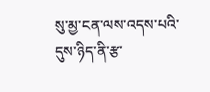སུ་མྱ་ངན་ལས་འདས་པའི་དུས་ཉིད་ནི་རྩ་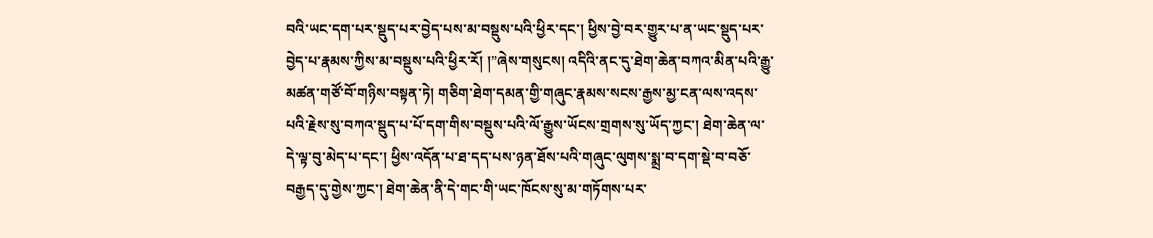བའི་ཡང་དག་པར་སྡུད་པར་བྱེད་པས་མ་བསྡུས་པའི་ཕྱིར་དང་། ཕྱིས་བྱེ་བར་གྱུར་པ་ན་ཡང་སྡུད་པར་བྱེད་པ་རྣམས་ཀྱིས་མ་བསྡུས་པའི་ཕྱིར་རོ། །”ཞེས་གསུངས། འདིའི་ནང་དུ་ཐེག་ཆེན་བཀའ་མིན་པའི་རྒྱུ་མཚན་གཙོ་བོ་གཉིས་བསྟན་ཏེ། གཅིག་ཐེག་དམན་གྱི་གཞུང་རྣམས་སངས་རྒྱས་མྱ་ངན་ལས་འདས་པའི་རྗེས་སུ་བཀའ་སྡུད་པ་པོ་དག་གིས་བསྡུས་པའི་ལོ་རྒྱུས་ཡོངས་གྲགས་སུ་ཡོད་ཀྱང་། ཐེག་ཆེན་ལ་དེ་ལྟ་བུ་མེད་པ་དང་། ཕྱིས་འདོན་པ་ཐ་དད་པས་ཉན་ཐོས་པའི་གཞུང་ལུགས་སྨྲ་བ་དག་སྡེ་བ་བཅོ་བརྒྱད་དུ་གྱེས་ཀྱང་། ཐེག་ཆེན་ནི་དེ་གང་གི་ཡང་ཁོངས་སུ་མ་གཏོགས་པར་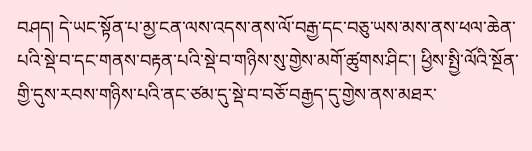བཤད། དེ་ཡང་སྟོན་པ་མྱ་ངན་ལས་འདས་ནས་ལོ་བརྒྱ་དང་བཅུ་ཡས་མས་ནས་ཕལ་ཆེན་པའི་སྡེ་བ་དང་གནས་བརྟན་པའི་སྡེ་བ་གཉིས་སུ་གྱེས་མགོ་ཚུགས་ཤིང་། ཕྱིས་སྤྱི་ལོའི་སྔོན་གྱི་དུས་རབས་གཉིས་པའི་ནང་ཙམ་དུ་སྡེ་བ་བཅོ་བརྒྱད་དུ་གྱེས་ནས་མཐར་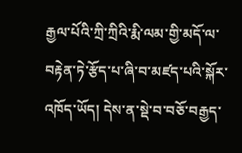རྒྱལ་པོའི་ཀྲི་ཀྲིའི་རྨི་ལམ་གྱི་མདོ་ལ་བརྟེན་ཏེ་རྩོད་པ་ཞི་བ་མཛད་པའི་སྐོར་འཁོད་ཡོད། དེས་ན་སྡེ་བ་བཅོ་བརྒྱད་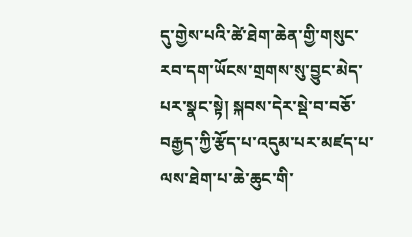དུ་གྱེས་པའི་ཚེ་ཐེག་ཆེན་གྱི་གསུང་རབ་དག་ཡོངས་གྲགས་སུ་བྱུང་མེད་པར་སྣང་སྟེ། སྐབས་དེར་སྡེ་བ་བཅོ་བརྒྱད་ཀྱི་རྩོད་པ་འདུམ་པར་མཛད་པ་ལས་ཐེག་པ་ཆེ་ཆུང་གི་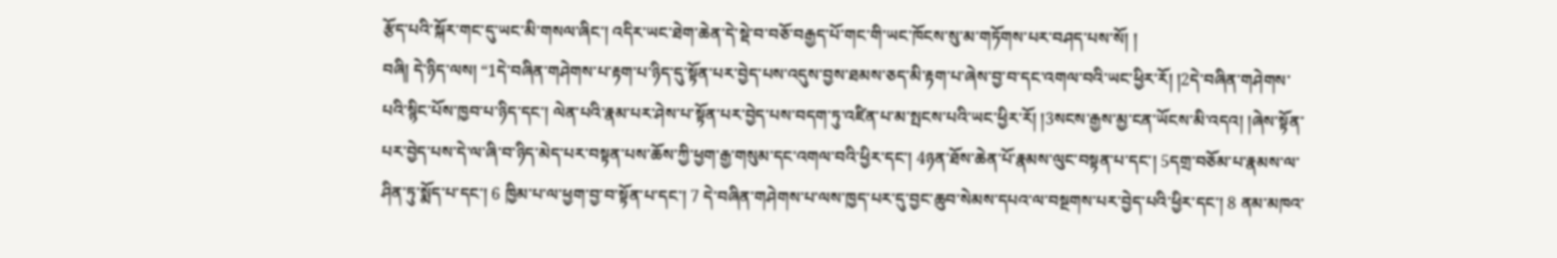རྩོད་པའི་སྐོར་གང་དུ་ཡང་མི་གསལ་ཞིང་། འདིར་ཡང་ཐེག་ཆེན་དེ་སྡེ་བ་བཅོ་བརྒྱད་པོ་གང་གི་ཡང་ཁོངས་སུ་མ་གཏོགས་པར་བཤད་པས་སོ། །
བཞི། དེ་ཉིད་ལས། “1དེ་བཞིན་གཤེགས་པ་རྟག་པ་ཉིད་དུ་སྟོན་པར་བྱེད་པས་འདུས་བྱས་ཐམས་ཅད་མི་རྟག་པ་ཞེས་བྱ་བ་དང་འགལ་བའི་ཡང་ཕྱིར་རོ། །2དེ་བཞིན་གཤེགས་པའི་སྙིང་པོས་ཁྱབ་པ་ཉིད་དང་། ལེན་པའི་རྣམ་པར་ཤེས་པ་སྟོན་པར་བྱེད་པས་བདག་ཏུ་འཛིན་པ་མ་སྤངས་པའི་ཡང་ཕྱིར་རོ། །3སངས་རྒྱས་མྱ་ངན་ཡོངས་མི་འདའ། །ཞེས་སྟོན་པར་བྱེད་པས་དེ་ལ་ཞི་བ་ཉིད་མེད་པར་བསྟན་པས་ཆོས་ཀྱི་ཕྱག་རྒྱ་གསུམ་དང་འགལ་བའི་ཕྱིར་དང་། 4ཉན་ཐོས་ཆེན་པོ་རྣམས་ལུང་བསྟན་པ་དང་། 5དགྲ་བཅོམ་པ་རྣམས་ལ་ཤིན་ཏུ་སྨོད་པ་དང་། 6 ཁྱིམ་པ་ལ་ཕྱག་བྱ་བ་སྟོན་པ་དང་། 7 དེ་བཞིན་གཤེགས་པ་ལས་ཁྱད་པར་དུ་བྱང་ཆུབ་སེམས་དཔའ་ལ་བསྔགས་པར་བྱེད་པའི་ཕྱིར་དང་། 8 ནམ་མཁའ་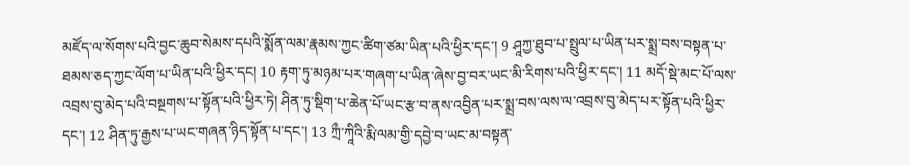མཛོད་ལ་སོགས་པའི་བྱང་ཆུབ་སེམས་དཔའི་སྨོན་ལམ་རྣམས་ཀྱང་ཚིག་ཙམ་ཡིན་པའི་ཕྱིར་དང་། 9 ཤཱཀྱ་ཐུབ་པ་སྤྲུལ་པ་ཡིན་པར་སྨྲ་བས་བསྟན་པ་ཐམས་ཅད་ཀྱང་ལོག་པ་ཡིན་པའི་ཕྱིར་དང། 10 རྟག་ཏུ་མཉམ་པར་གཞག་པ་ཡིན་ཞེས་བྱ་བར་ཡང་མི་རིགས་པའི་ཕྱིར་དང་། 11 མདོ་སྡེ་མང་པོ་ལས་འབྲས་བུ་མེད་པའི་བསྔགས་པ་སྟོན་པའི་ཕྱིར་ཏེ། ཤིན་ཏུ་སྡིག་པ་ཆེན་པོ་ཡང་རྩ་བ་ནས་འབྱིན་པར་སྨྲ་བས་ལས་ལ་འབྲས་བུ་མེད་པར་སྟོན་པའི་ཕྱིར་དང་། 12 ཤིན་ཏུ་རྒྱས་པ་ཡང་གཞན་ཉིད་སྟོན་པ་དང་། 13 ཀྲྀ་ཀཱིའི་རྨི་ལམ་གྱི་དབྱེ་བ་ཡང་མ་བསྟན་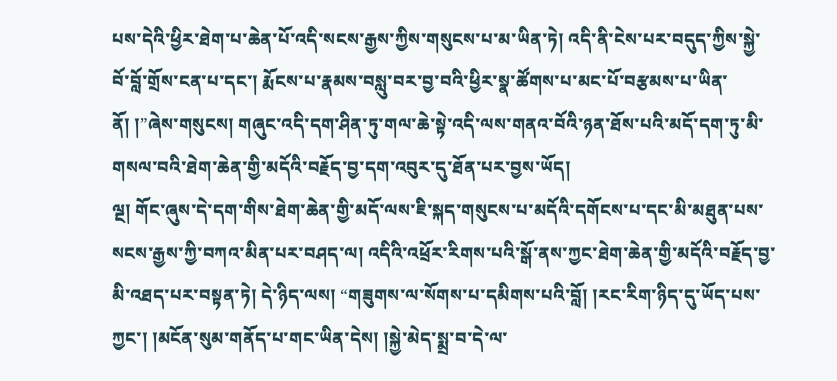པས་དེའི་ཕྱིར་ཐེག་པ་ཆེན་པོ་འདི་སངས་རྒྱས་ཀྱིས་གསུངས་པ་མ་ཡིན་ཏེ། འདི་ནི་ངེས་པར་བདུད་ཀྱིས་སྐྱེ་བོ་བློ་གྲོས་ངན་པ་དང་། རྨོངས་པ་རྣམས་བསླུ་བར་བྱ་བའི་ཕྱིར་སྣ་ཚོགས་པ་མང་པོ་བརྩམས་པ་ཡིན་ནོ། །”ཞེས་གསུངས། གཞུང་འདི་དག་ཤིན་ཏུ་གལ་ཆེ་སྟེ་འདི་ལས་གནའ་བོའི་ཉན་ཐོས་པའི་མདོ་དག་ཏུ་མི་གསལ་བའི་ཐེག་ཆེན་གྱི་མདོའི་བརྗོད་བྱ་དག་འབུར་དུ་ཐོན་པར་བྱས་ཡོད།
ལྔ། གོང་ཞུས་དེ་དག་གིས་ཐེག་ཆེན་གྱི་མདོ་ལས་ཇི་སྐད་གསུངས་པ་མདོའི་དགོངས་པ་དང་མི་མཐུན་པས་སངས་རྒྱས་ཀྱི་བཀའ་མིན་པར་བཤད་ལ། འདིའི་འཕྲོར་རིགས་པའི་སྒོ་ནས་ཀྱང་ཐེག་ཆེན་གྱི་མདོའི་བརྗོད་བྱ་མི་འཐད་པར་བསྟན་ཏེ། དེ་ཉིད་ལས། “གཟུགས་ལ་སོགས་པ་དམིགས་པའི་བློ། །རང་རིག་ཉིད་དུ་ཡོད་པས་ཀྱང་། །མངོན་སུམ་གནོད་པ་གང་ཡིན་དེས། །སྐྱེ་མེད་སྨྲ་བ་དེ་ལ་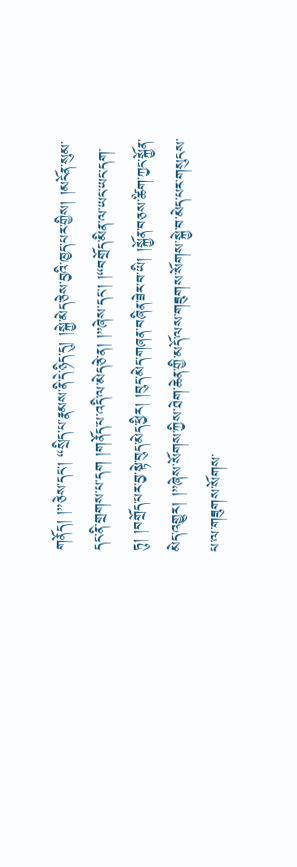གནོད། །”ཅེས་དང་། “སྲིད་པ་རྣམས་ནི་དེ་ཉིད་དུ། །སྐྱེ་མེད་ཅེས་བྱའི་ཁྱད་པར་གྱིས། །མངོན་སུམ་དང་ནི་གྲགས་པ་དག །གནོད་པ་འདི་ལ་མེད་ཅེ་ན། །”ཞེས་དང་། །“བགྲོད་མིན་ལ་ཡང་ཡང་དག་ཏུ། །བགྲོད་པར་བྱ་སྟེ་བུད་མེད་ཕྱིར། །བུད་མེད་གཞན་བཞིན་ཟེར་བ་ཡི། །སྐྱོན་བཅས་ཚིག་ཀྱང་སྐྱོན་མེད་འགྱུར། །”ཞེས་སོགས་ཀྱིས་ཐེག་ཆེན་གྱི་མདོ་ལས་གཟུགས་སོགས་སྐྱེ་བ་མེད་པར་གསུངས་པ་ལ་གཟུགས་སོགས་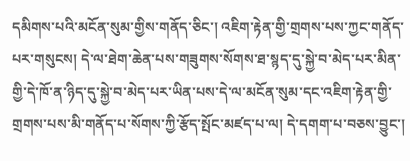དམིགས་པའི་མངོན་སུམ་གྱིས་གནོད་ཅིང་། འཇིག་རྟེན་གྱི་གྲགས་པས་ཀྱང་གནོད་པར་གསུངས། དེ་ལ་ཐེག་ཆེན་པས་གཟུགས་སོགས་ཐ་སྙད་དུ་སྐྱེ་བ་མེད་པར་མིན་གྱི་དེ་ཁོ་ན་ཉིད་དུ་སྐྱེ་བ་མེད་པར་ཡིན་པས་དེ་ལ་མངོན་སུམ་དང་འཇིག་རྟེན་གྱི་གྲགས་པས་མི་གནོད་པ་སོགས་ཀྱི་རྩོད་སྤོང་མཛད་པ་ལ། དེ་དགག་པ་བཅས་བྱུང་།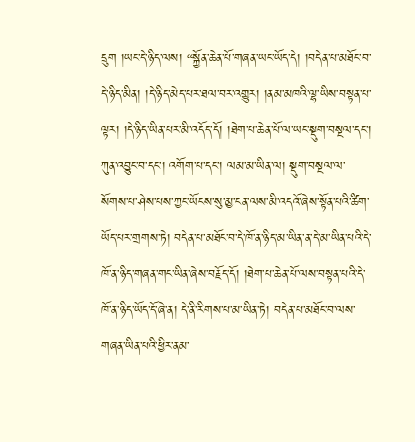དྲུག །ཡང་དེ་ཉིད་ལས། “སྐྱོན་ཆེན་པོ་གཞན་ཡང་ཡོད་དེ། །བདེན་པ་མཐོང་བ་དེ་ཉིད་མིན། །དེ་ཉིད་མེད་པར་ཐལ་བར་འགྱུར། །ནམ་མཁའི་ལྷ་ཡིས་བསྟན་པ་ལྟར། །དེ་ཉིད་ཡིན་པར་མི་འདོད་དོ། །ཐེག་པ་ཆེན་པོ་ལ་ཡང་སྡུག་བསྔལ་དང་། ཀུན་འབྱུང་བ་དང་། འགོག་པ་དང་། ལམ་མ་ཡིན་ལ། སྡུག་བསྔལ་ལ་སོགས་པ་ཤེས་པས་ཀྱང་ཡོངས་སུ་མྱ་ངན་ལས་མི་འདའོ་ཞེས་སྟོན་པའི་ཚིག་ཡོད་པར་གྲགས་ཏེ། བདེན་པ་མཐོང་བ་དེ་ཁོ་ན་ཉིད་མ་ཡིན་ན་དེ་མ་ཡིན་པའི་དེ་ཁོ་ན་ཉིད་གཞན་གང་ཡིན་ཞེས་བརྗོད་དོ། །ཐེག་པ་ཆེན་པོ་ལས་བསྟན་པའི་དེ་ཁོ་ན་ཉིད་ཡོད་དོ་ཞེ་ན། དེ་ནི་རིགས་པ་མ་ཡིན་ཏེ། བདེན་པ་མཐོང་བ་ལས་གཞན་ཡིན་པའི་ཕྱིར་ནམ་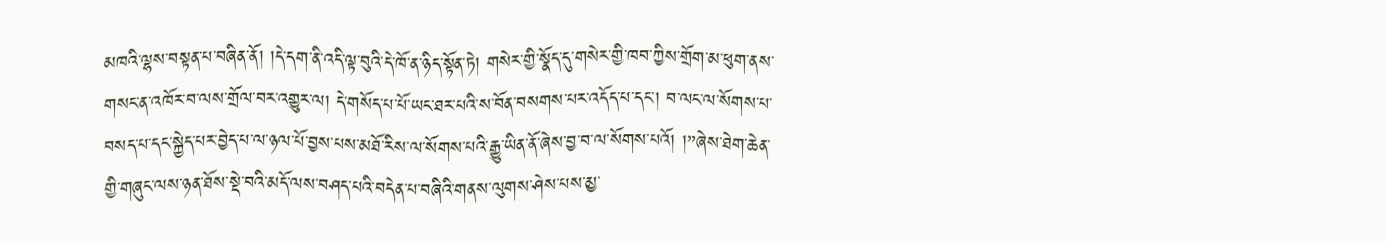མཁའི་ལྷས་བསྟན་པ་བཞིན་ནོ། །དེ་དག་ནི་འདི་ལྟ་བུའི་དེ་ཁོ་ན་ཉིད་སྟོན་ཏེ། གསེར་གྱི་སྣོད་དུ་གསེར་གྱི་ཁབ་ཀྱིས་གྲོག་མ་ཕུག་ནས་གསང་ན་འཁོར་བ་ལས་གྲོལ་བར་འགྱུར་ལ། དེ་གསོད་པ་པོ་ཡང་ཐར་པའི་ས་བོན་བསགས་པར་འདོད་པ་དང་། བ་ལང་ལ་སོགས་པ་བསད་པ་དང་སྐྱེད་པར་བྱེད་པ་ལ་ཉལ་པོ་བྱས་པས་མཐོ་རིས་ལ་སོགས་པའི་རྒྱུ་ཡིན་ནོ་ཞེས་བྱ་བ་ལ་སོགས་པའོ། །”ཞེས་ཐེག་ཆེན་གྱི་གཞུང་ལས་ཉན་ཐོས་སྡེ་བའི་མདོ་ལས་བཤད་པའི་བདེན་པ་བཞིའི་གནས་ལུགས་ཤེས་པས་མྱ་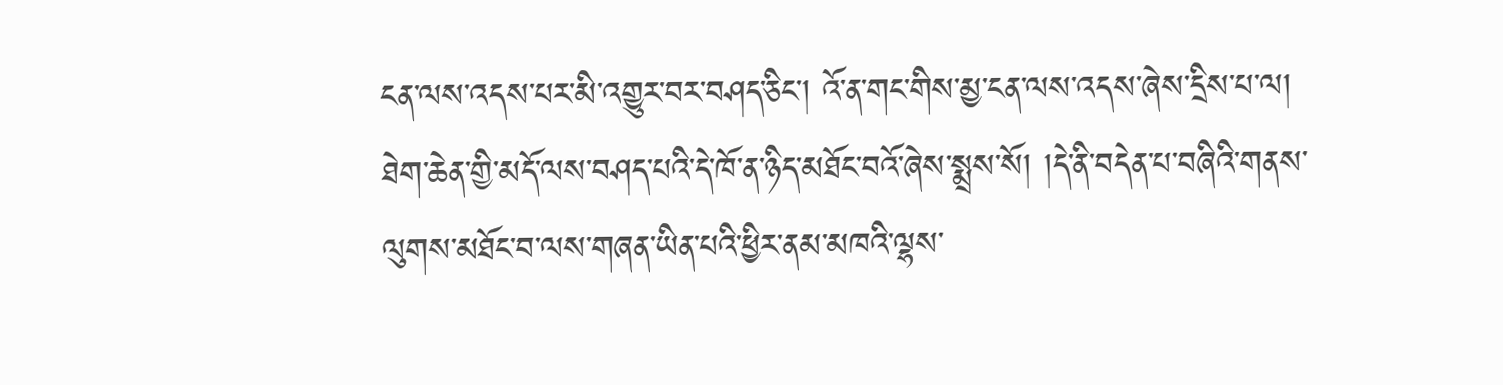ངན་ལས་འདས་པར་མི་འགྱུར་བར་བཤད་ཅིང་། འོ་ན་གང་གིས་མྱ་ངན་ལས་འདས་ཞེས་དྲིས་པ་ལ། ཐེག་ཆེན་གྱི་མདོ་ལས་བཤད་པའི་དེ་ཁོ་ན་ཉིད་མཐོང་བའོ་ཞེས་སྨྲས་སོ། །དེ་ནི་བདེན་པ་བཞིའི་གནས་ལུགས་མཐོང་བ་ལས་གཞན་ཡིན་པའི་ཕྱིར་ནམ་མཁའི་ལྷས་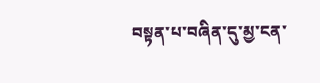བསྟན་པ་བཞིན་དུ་མྱ་ངན་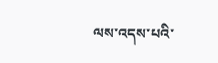ལས་འདས་པའི་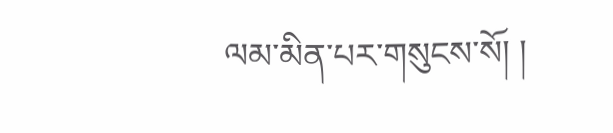ལམ་མིན་པར་གསུངས་སོ། །